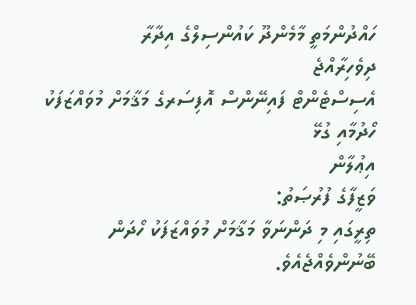ހައްދުންމަތީ މާމެންދޫ ކައުންސިލްގެ އިދާރާ
ދިވެހިރާއްޖެ
އެސިސްޓެންޓް ފައިނޭންސް އޮފިސަރގެ މަޤާމަށް މުވައްޒަފަކު ހޯދުމާއި ގުޅޭ
އިޢުލާން
ވަޒީފާގެ ފުރުޞަތު:
ތިރީގައި މި ދަންނަވާ މަޤާމަށް މުވައްޒަފަކު ހޯދަން ބޭނުންވެއްޖެއެވެ.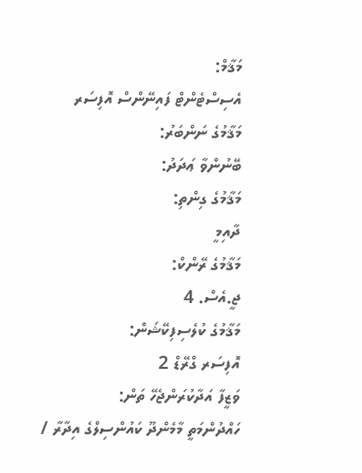މަޤާމް:
އެސިސްޓެންޓް ފައިނޭންސް އޮފިސަރ
މަޤާމުގެ ނަންބަރު:
ބޭނުންވާ ޢަދަދު:
މަޤާމުގެ ގިންތި:
ދާއިމީ
މަޤާމުގެ ރޭންކް:
ޖީ.އެސް. 4
މަޤާމުގެ ކުލެސިފިކޭޝަން:
އޮފިސަރ ގްރޭޑް 2
ވަޒީފާ އަދާކުރަންޖެހޭ ތަން:
ހައްދުންމަތީ މާމެންދޫ ކައުންސިލްގެ އިދާރާ /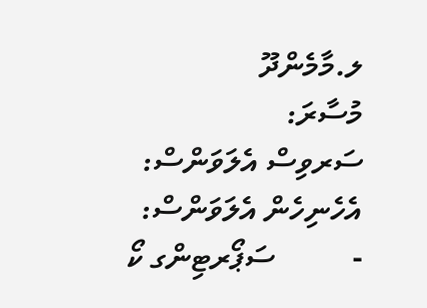ލ.މާމެންދޫ
މުސާރަ:
ސަރވިސް އެލަވަންސް:
އެހެނިހެން އެލަވަންސް:
-          ސަޕޯރޓިންގ ކޯ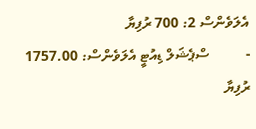އެލަވެންސް 2: 700 ރުފިޔާ
-          ސްޕެޝަލް ޑިއުޓީ އެލަވެންސް: 1757.00 ރުފިޔާ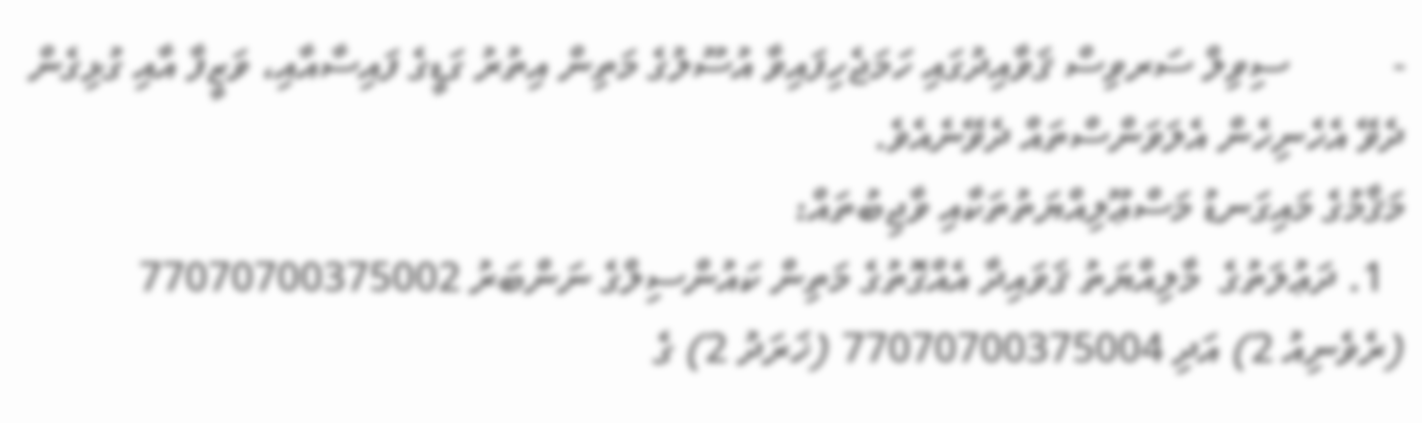-          ސިވިލް ސަރވިސް ޤަވާއިދުގައި ހަމަޖެހިފައިވާ އުސޫލުގެ މަތިން އިތުރު ގަޑީގެ ފައިސާއާއި، ވަޒީފާ އާއި ގުޅިގެން ދެވޭ އެހެނިހެން އެލަވަންސްތައް ދެވޭނެއެވެ.
މަޤާމުގެ މައިގަނޑު މަސްޢޫލިއްޔަތުތަކާއި ވާޖިބުތައް:
  1. ދަޢުލަތުގެ  މާލިއްޔަތު ޤަވައިދާ އެއްގޮތުގެ މަތިން ކައުންސިލްގެ ނަންބަރު 77070700375002 (ރެވެނިއު 2) އަދި 77070700375004 (ޚަރަދު 2) ގެ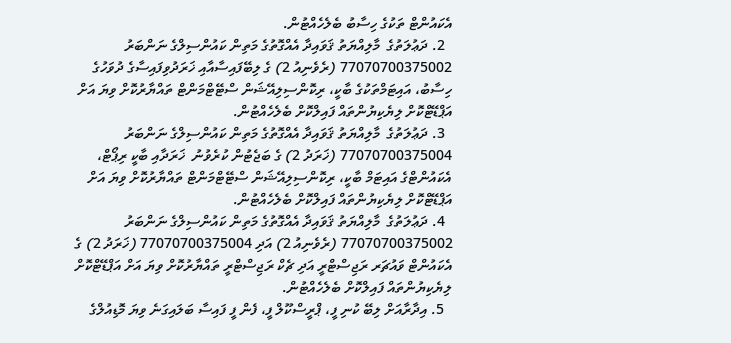އެކައުންޓް ތަކުގެ ހިސާބު ބެލެހެއްޓުން.
  2. ދަޢުލަތުގެ  މާލިއްޔަތު ޤަވައިދާ އެއްގޮތުގެ މަތިން ކައުންސިލްގެ ނަންބަރު 77070700375002 (ރެވެނިއު 2) ގެ ލިބޭފައިސާއާއި ޚަރަދުވިފައިސާގެ ދުވަހުގެ ހިސާބު، އައިޓަމްތަކުގެ ބާކީ، ރިކޮންސިލިއޭޝަން ސްޓޭޓްމަންޓް ތައްޔާރުކޮށް ވިޔަ އަށް އަޕްޑޭޓްކޮށް ލިޔެކިޔުންތައް ފައިލްކޮށް ބެލެހެއްޓުން.
  3. ދަޢުލަތުގެ  މާލިއްޔަތު ޤަވައިދާ އެއްގޮތުގެ މަތިން ކައުންސިލްގެ ނަންބަރު 77070700375004 (ޚަރަދު 2) ގެ ބަޖެޓުން ކުރެވުނު  ޚަރަދާއި ބާކީ ރިޕޯޓް، އެކައުންޓްގެ އައިޓަމް ބާކީ، ރިކޮންސިލިއޭޝަން ސްޓޭޓްމަންޓް ތައްޔާރުކޮށް ވިޔަ އަށް އަޕްޑޭޓްކޮށް ލިޔެކިޔުންތައް ފައިލްކޮށް ބެލެހެއްޓުން.
  4. ދަޢުލަތުގެ  މާލިއްޔަތު ޤަވައިދާ އެއްގޮތުގެ މަތިން ކައުންސިލްގެ ނަންބަރު 77070700375002 (ރެވެނިއު 2) އަދި 77070700375004 (ޚަރަދު 2) ގެ އެކައުންޓް ވައުޗަރ ރަޖިސްޓްރީ އަދި ޗެކް ރަޖިސްޓްރީ ތައްޔާރުކޮށް ވިޔަ އަށް އަޕްޑޭޓްކޮށް ލިޔެކިޔުންތައް ފައިލްކޮށް ބެލެހެއްޓުން.
  5. އިދާރާއަށް ލިބޭ ކުނި ފީ، ޕްރީސްކޫލް ފީ، ފެން ފީ ފައިސާ ބަލައިގަނެ ވިޔަ މޮޑިއުލްގެ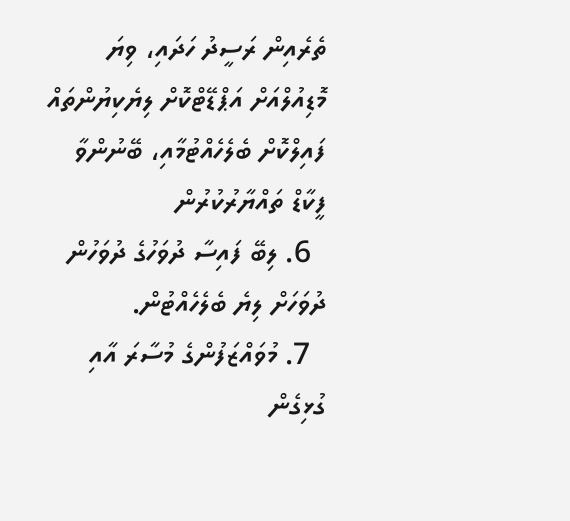ތެރެއިން ރަސީދު ހަދައި، ވިޔަ މޮޑިއުލްއަށް އަޕްޑޭޓްކޮށް ލިޔެކިޔުންތައް ފައިލްކޮށް ބެލެހެއްޓުމާއި، ބޭނުންވާ ފީކާޑް ތައްޔާރުކުރުން
  6. ލިބޭ ފައިސާ ދުވަހުގެ ދުވަހުން ދުވަހަށް ލިޔެ ބެލެހެއްޓުން.
  7. މުވައްޒަފުންގެ މުސާރަ އާއި ގުޅިގެން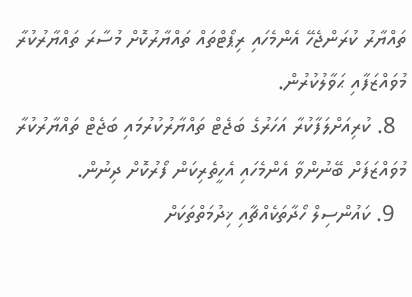ތައްޔާރު ކުރަންޖެހޭ އެންމެހައި ރިޕޯޓްތައް ތައްޔާރުކޮށް މުސާރަ ތައްޔާރުކުރާ މުވައްޒަފާއި ޙަވާލުކުރުން.
  8. ކުރިއަށްލަފާކުރާ އަހަރުގެ ބަޖެޓް ތައްޔާރުކުރުމައި ބަޖެޓް ތައްޔާރުކުރާ މުވައްޒަފަށް ބޭނުންވާ އެންމެހައި އެހީތެރިކަން ފޯރުކޮށް ދިނުން.
  9. ކައުންސިލް ހޯދާތަކެއްޗާއި ޚިދުމަތްތަކަށް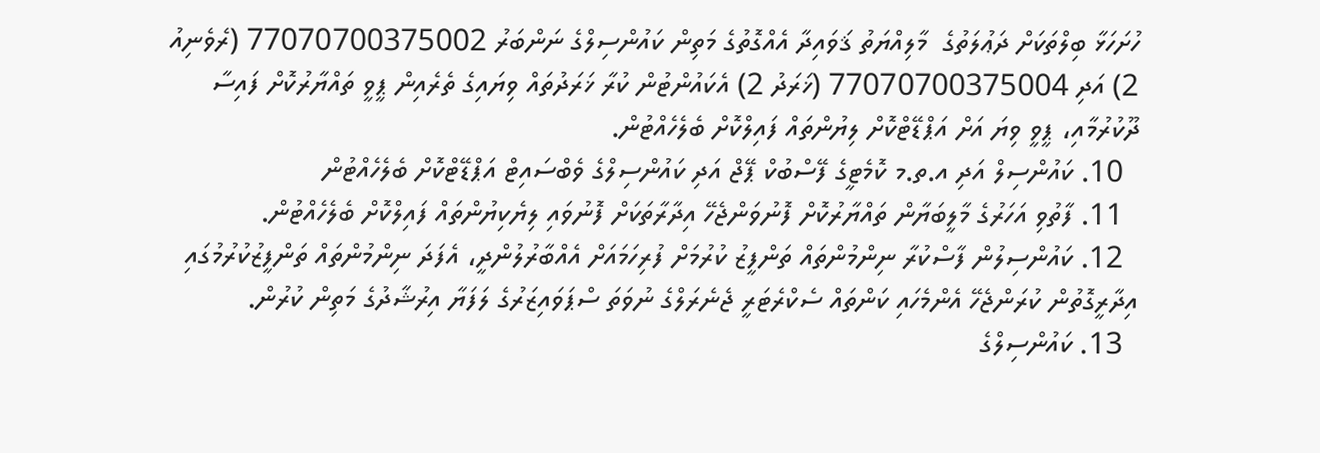ހުށަހަޅާ ބިލްތަކަށް ދަޢުލަތުގެ  މާލިއްޔަތު ޤަވައިދާ އެއްގޮތުގެ މަތިން ކައުންސިލްގެ ނަންބަރު 77070700375002 (ރެވެނިއު 2) އަދި 77070700375004 (ޚަރަދު 2) އެކައުންޓުން ކުރާ ޚަރަދުތައް ވިޔައިގެ ތެރެއިން ޕީވީ ތައްޔާރުކޮށް ފައިސާ ދޫކުރުމާއި، ޕީވީ ވިޔަ އަށް އަޕްޑޭޓްކޮށް ލިޔުންތައް ފައިލްކޮށް ބެލެހެއްޓުން.
  10. ކައުންސިލް އަދި އ.ތ.މ ކޮމެޓީގެ ފޭސްބުކް ޕޭޖް އަދި ކައުންސިލްގެ ވެބްސައިޓް އަޕްޑޭޓްކޮށް ބެލެހެއްޓުން
  11. ފާތުވި އަހަރުގެ މާލީބަޔާން ތައްޔާރުކޮށް ފޮނުވަންޖެހޭ އިދާރާތަކަށް ފޮނުވައި ލިޔެކިޔުންތައް ފައިލްކޮށް ބެލެހެއްޓުން.
  12. ކައުންސިލުން ފާސްކުރާ ނިންމުންތައް ތަންފީޒު ކުރުމަށް ފުރިހަމައަށް އެއްބާރުލުންދީ، އެފަދަ ނިންމުންތައް ތަންފީޒުކުރުމުގައި އިދާރީގޮތުން ކުރަންޖެހޭ އެންމެހައި ކަންތައް ސެކްރެޓަރީ ޖެނެރަލްގެ ނުވަތަ ސްޕަވައިޒަރުގެ ލަފަޔާ އިރުޝާދުގެ މަތިން ކުރުން.
  13. ކައުންސިލްގެ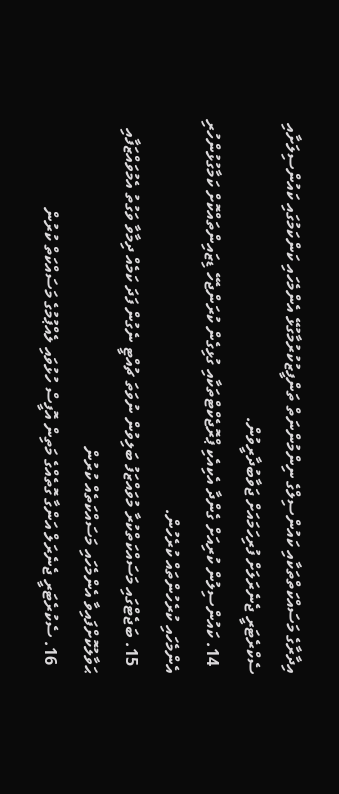އިދާރާގެ މަސައްކަތްތަކާއި ކައުންސިލްގެ ނިންމުންނަތް ތަންފީޒުކުރުމާގުޅޭ އެންމެހައި ކަންކަމުގައި ކައުންސިލަށާއި ސެކްރެޓަރީ ޖެނެރަލަށް ފުރިހަމައަށް ޖަވާބުދާރީވުން.
  14. ކައުންސިލުން ކުރިއަށް ގެންދާ އެކިއެކި ޕްރޮޖެކްޓްތަކާއި ގުޅިގެން ކުރަންޖެހޭ ޑިޒައިންތައްކޮށް ކަމާގުޅުންހުރި އެންމެހައި ކުރެހުންތައް ކުރެހުން.
  15. ބަޖެޓްގައި މަސައްކަތްކުރާ މުވައްޒަފު ބަލިވުން ނުވަތަ ޗުއްޓީ ނެގުން ފަދަ ކަމެއް ދިމާވާ ވަގުތު އެމުވައްޒަފާއި ޙަވާލުކޮށްފައިވާ އެންމެހައި މަސައްކަތެއް ކުރުން
  16. ސެކުރެޓަރީ ޖެނެރަލް އަންގާ ގޮތެއްގެ މަތިން އޮފީސް ހުޅުވައި ލެއްޕުމުގެ މަސައްކަތް ކުރުން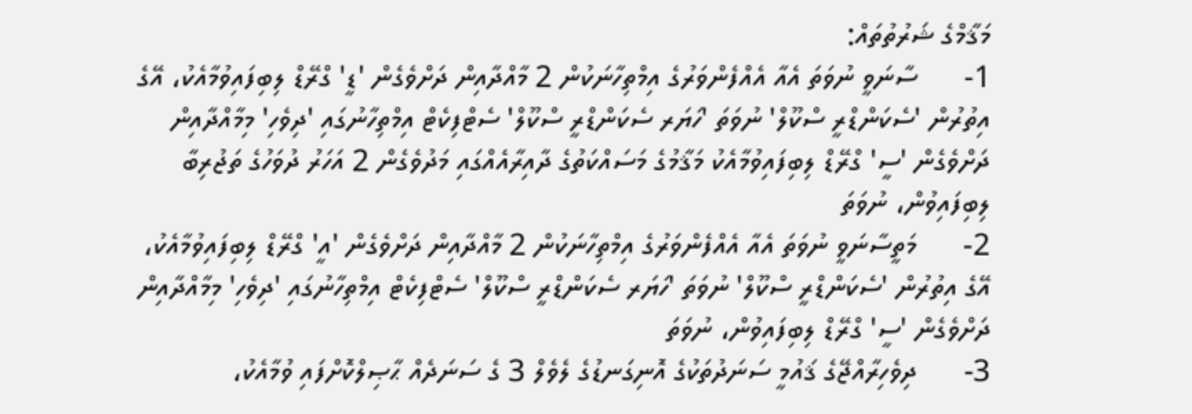މަޤާމްގެ ޝަރުތުތައް:
1-      ސާނަވީ ނުވަތަ އެއާ އެއްފެންވަރުގެ އިމްތިހާނަކުން 2 މާއްދާއިން ދަށްވެގެން 'ޑީ' ގްރޭޑް ލިބިފައިވުމާއެކު، އޭގެ އިތުރުން 'ސެކަންޑްރީ ސްކޫލް' ނުވަތަ 'ހަޔަރ ސެކަންޑްރީ ސްކޫލް' ސެޓްފިކެޓް އިމްތިހާނުގައި 'ދިވެހި' މިމާއްދާއިން ދަށްވެގެން 'ސީ' ގްރޭޑް ލިބިފައިވުމާއެކު މަޤާމުގެ މަސައްކަތުގެ ދާއިރާއެއްގައި މަދުވެގެން 2 އަހަރު ދުވަހުގެ ތަޖުރިބާ ލިބިފައިވުން، ނުވަތަ
2-      މަތީސާނަވީ ނުވަތަ އެއާ އެއްފެންވަރުގެ އިމްތިހާނަކުން 2 މާއްދާއިން ދަށްވެގެން 'އީ' ގްރޭޑް ލިބިފައިވުމާއެކު، އޭގެ އިތުރުން 'ސެކަންޑްރީ ސްކޫލް' ނުވަތަ 'ހަޔަރ ސެކަންޑްރީ ސްކޫލް' ސެޓްފިކެޓް އިމްތިހާނުގައި 'ދިވެހި' މިމާއްދާއިން ދަށްވެގެން 'ސީ' ގްރޭޑް ލިބިފައިވުން، ނުވަތަ
3-      ދިވެހިރާއްޖޭގެ ޤައުމީ ސަނަދުތަކުގެ އޮނިގަނޑުގެ ލެވެލް 3 ގެ ސަނަދެއް ޙާޞިލްކޮށްފައި ވުމާއެކު،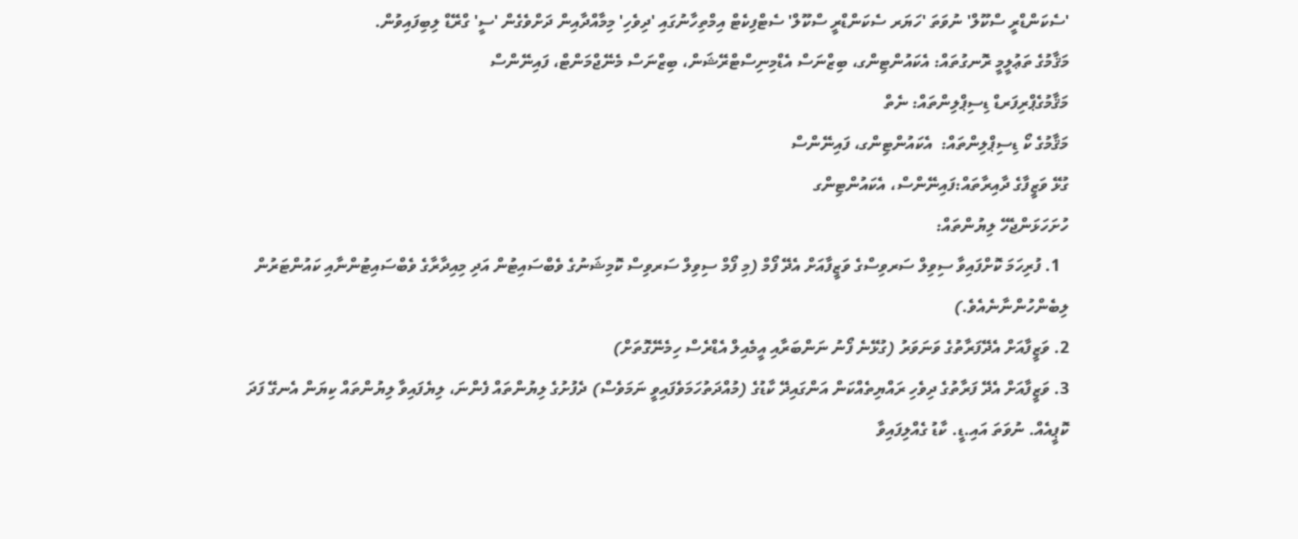'ސެކަންޑްރީ ސްކޫލް' ނުވަތަ 'ހަޔަރ ސެކަންޑްރީ ސްކޫލް' ސެޓްފިކެޓް އިމްތިހާނުގައި 'ދިވެހި' މިމާއްދާއިން ދަށްވެގެން 'ސީ' ގްރޭޑް ލިބިފައިވުން.
މަޤާމުގެ ތަޢުލީމީ ރޮނގުތައް: އެކައުންޓިންގ، ބިޒްނަސް އެޑްމިނިސްޓްރޭޝަން، ބިޒްނަސް މެނޭޖްމަންޓް، ފައިނޭންސް
މަޤާމުގެޕްރިފަރޑް ޑިސިޕްލިންތައް: ނެތް
މަޤާމުގެ ކޯ ޑިސިޕްލިންތައް:  އެކައުންޓިންގ، ފައިނޭންސް
ގުޅޭ ވަޒީފާގެ ދާއިރާތައް:ފައިނޭންސް، އެކައުންޓިންގ
ހުށަހަޅަންޖެހޭ ލިޔުންތައް:
  1. ފުރިހަމަ ކޮށްފައިވާ ސިވިލް ސަރވިސްގެ ވަޒީފާއަށް އެދޭ ފޯމް (މި ފޯމް ސިވިލް ސަރވިސް ކޮމިޝަނުގެ ވެބްސައިޓުން އަދި މިއިދާރާގެ ވެބްސައިޓުންނާއި ކައުންޓަރުން ލިބެންހުންނާނެއެވެ.)
2. ވަޒީފާއަށް އެދޭފަރާތުގެ ވަނަވަރު (ގުޅޭނެ ފޯނު ނަންބަރާއި އީމެއިލް އެޑްރެސް ހިމެނޭގޮތަށް)
3. ވަޒީފާއަށް އެދޭ ފަރާތުގެ ދިވެހި ރައްޔިތެއްކަން އަންގައިދޭ ކާޑުގެ (މުއްދަތުހަމަވެފައިވީ ނަމަވެސް) ދެފުށުގެ ލިޔުންތައް ފެންނަ، ލިޔެފައިވާ ލިޔުންތައް ކިޔަން އެނގޭ ފަދަ ކޮޕީއެއް. ނުވަތަ އައި.ޑީ. ކާޑު ގެއްލިފައިވާ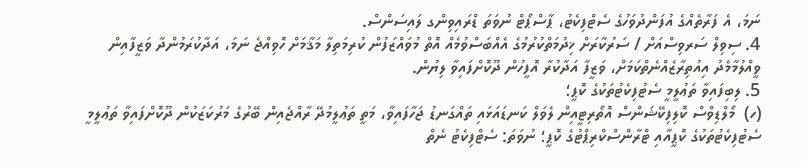ނަމަ، އެ ފަރާތެއްގެ އުފަންދުވަހުގެ ސެޓްފިކެޓު، ޕާސްޕޯޓް ނުވަތަ ޑްރައިވިންގ ލައިސަންސް.
4. ސިވިލް ސަރވިސްއަށް / ސަރުކާރަށް ޚިދުމަތްކުރުމުގެ އެއްބަސްވުމެއް އޮތް މުވައްޒަފުން ކުރިމަތިލާ މަޤާމަށް ހޮވިއްޖެ ނަމަ، އަދާކުރަމުންދާ ވަޒީފާއިން ވީއްލުމާމެދު އިއުތިރާޒެއްނެތްކަމަށް، ވަޒީފާ އަދާކުރާ އޮފީހުން ދޫކޮށްފައިވާ ލިޔުން.
5. ލިބިފައިވާ ތަޢުލީމީ ސެޓުފިކެޓުތަކުގެ ކޮޕީ؛
(ހ)  މޯލްޑިވްސް ކޮލިފިކޭޝަންސް އޮތޯރިޓީއިން ލެވަލް ކަނޑައަޅައި ތައްގަނޑު ޖަހާފައިވާ، މަތީ ތަޢުލީމުދޭ ރާއްޖެއިން ބޭރުގެ މަރުކަޒަކުން ދޫކޮށްފައިވާ ތަޢުލީމީ ސެޓުފިކެޓުތަކުގެ ކޮޕީއާއި ޓްރާންސްކްރިޕްޓުގެ ކޮޕީ؛ ނުވަތަ: ސެޓްފިކެޓު ނެތް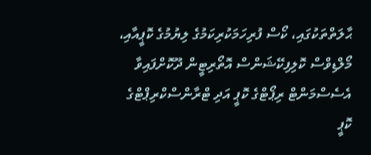ޙާލަތްތަކުގައި، ކޯސް ފުރިހަމަކުރިކަމުގެ ލިޔުމުގެ ކޮޕީއާއި، މޯލްޑިވްސް ކޮލިފިކޭޝަންސް އޮތޯރިޓީން ދޫކޮށްފައިވާ އެސެސްމަންޓް ރިޕޯޓްގެ ކޮޕީ އަދި ޓްރާންސްކްރިޕްޓްގެ ކޮޕީ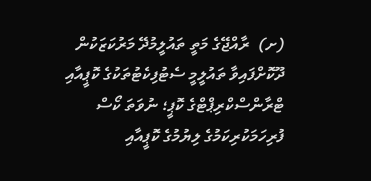(ށ)  ރާއްޖޭގެ މަތީ ތައުލީމުދޭ މަރުކަޒަކުން ދޫކޮށްފައިވާ ތައުލީމީ ސެޓުފިކެޓުތަކުގެ ކޮޕީއާއި ޓްރާންސްކްރިޕްޓްގެ ކޮޕީ؛ ނުވަތަ ކޯސް ފުރިހަމަކުރިކަމުގެ ލިޔުމުގެ ކޮޕީއާއި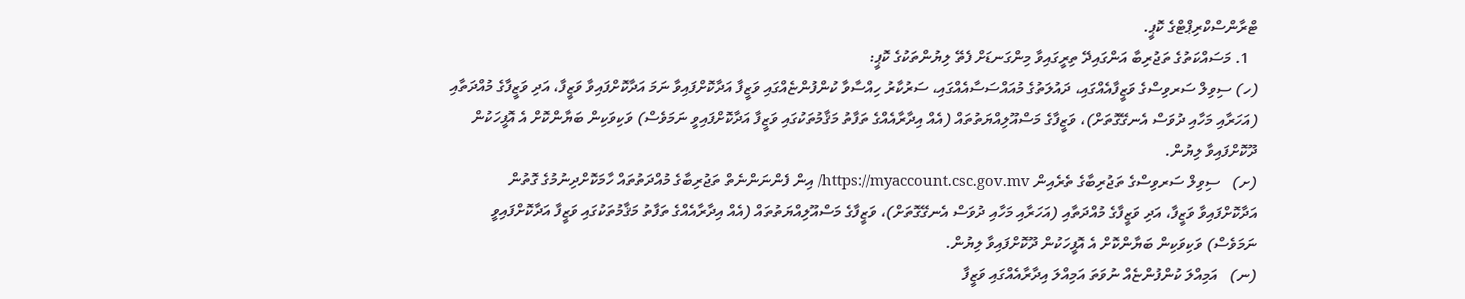ޓްރާންސްކްރިޕްޓްގެ ކޮޕީ.
  1. މަސައްކަތުގެ ތަޖުރިބާ އަންގައިދޭ ތިރީގައިވާ މިންގަނޑަށް ފެތޭ ލިޔުންތަކުގެ ކޮޕީ:
(ހ) ސިވިލް ސަރވިސްގެ ވަޒީފާއެއްގައި، ދައުލަތުގެ މުއައްސަސާއެއްގައި، ސަރުކާރު ހިއްސާވާ ކުންފުންޏެއްގައި ވަޒީފާ އަދާކޮށްފައިވާ ނަމަ އަދާކޮށްފައިވާ ވަޒީފާ، އަދި ވަޒީފާގެ މުއްދަތާއި (އަހަރާއި މަހާއި ދުވަސް އެނގޭގޮތަށް)، ވަޒީފާގެ މަސްއޫލިއްޔަތުތައް (އެއް އިދާރާއެއްގެ ތަފާތު މަޤާމުތަކުގައި ވަޒީފާ އަދާކޮށްފައިވީ ނަމަވެސް) ވަކިވަކިން ބަޔާންކޮށް އެ އޮފީހަކުން ދޫކޮށްފައިވާ ލިޔުން.
(ށ)   ސިވިލް ސަރވިސްގެ ތަޖުރިބާގެ ތެރެއިން https://myaccount.csc.gov.mv/ އިން ފެންނަންނެތް ތަޖުރިބާގެ މުއްދަތުތައް ހާމަކޮށްދިނުމުގެ ގޮތުން އަދާކޮށްފައިވާ ވަޒީފާ، އަދި ވަޒީފާގެ މުއްދަތާއި (އަހަރާއި މަހާއި ދުވަސް އެނގޭގޮތަށް)، ވަޒީފާގެ މަސްއޫލިއްޔަތުތައް (އެއް އިދާރާއެއްގެ ތަފާތު މަޤާމުތަކުގައި ވަޒީފާ އަދާކޮށްފައިވީ ނަމަވެސް) ވަކިވަކިން ބަޔާންކޮށް އެ އޮފީހަކުން ދޫކޮށްފައިވާ ލިޔުން.
(ނ)   އަމިއްލަ ކުންފުންޏެއް ނުވަތަ އަމިއްލަ އިދާރާއެއްގައި ވަޒީފާ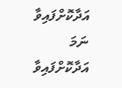އަދާކޮށްފައިވާ ނަމަ އަދާކޮށްފައިވާ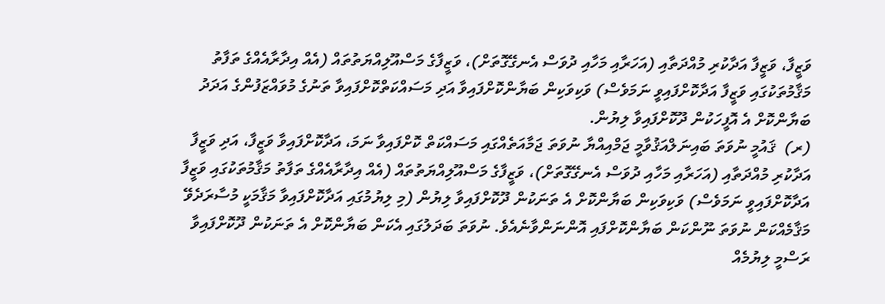ވަޒީފާ، ވަޒީފާ އަދާކުރި މުއްދަތާއި (އަހަރާއި މަހާއި ދުވަސް އެނގޭގޮތަށް)، ވަޒީފާގެ މަސްއޫލިއްޔަތުތައް (އެއް އިދާރާއެއްގެ ތަފާތު މަޤާމުތަކުގައި ވަޒީފާ އަދާކޮށްފައިވީ ނަމަވެސް) ވަކިވަކިން ބަޔާންކޮށްފައިވާ އަދި މަސައްކަތްކޮށްފައިވާ ތަނުގެ މުވައްޒަފުންގެ އަދަދު ބަޔާންކޮށް އެ އޮފީހަކުން ދޫކޮށްފައިވާ ލިޔުން.
(ރ)  ޤައުމީ ނުވަތަ ބައިނަލްއަޤުވާމީ ޖަމްއިއްޔާ ނުވަތަ ޖަމާއަތެއްގައި މަސައްކަތް ކޮށްފައިވާ ނަމަ، އަދާކޮށްފައިވާ ވަޒީފާ، އަދި ވަޒީފާ އަދާކުރި މުއްދަތާއި (އަހަރާއި މަހާއި ދުވަސް އެނގޭގޮތަށް)، ވަޒީފާގެ މަސްއޫލިއްޔަތުތައް (އެއް އިދާރާއެއްގެ ތަފާތު މަޤާމުތަކުގައި ވަޒީފާ އަދާކޮށްފައިވީ ނަމަވެސް) ވަކިވަކިން ބަޔާންކޮށް އެ ތަނަކުން ދޫކޮށްފައިވާ ލިޔުން (މި ލިޔުމުގައި އަދާކޮށްފައިވާ މަޤާމަކީ މުސާރަދެވޭ މަޤާމެއްކަން ނުވަތަ ނޫންކަން ބަޔާންކޮށްފައި އޮންނަންވާނެއެވެ. ނުވަތަ ބަދަލުގައި އެކަން ބަޔާންކޮށް އެ ތަނަކުން ދޫކޮށްފައިވާ ރަސްމީ ލިޔުމެއް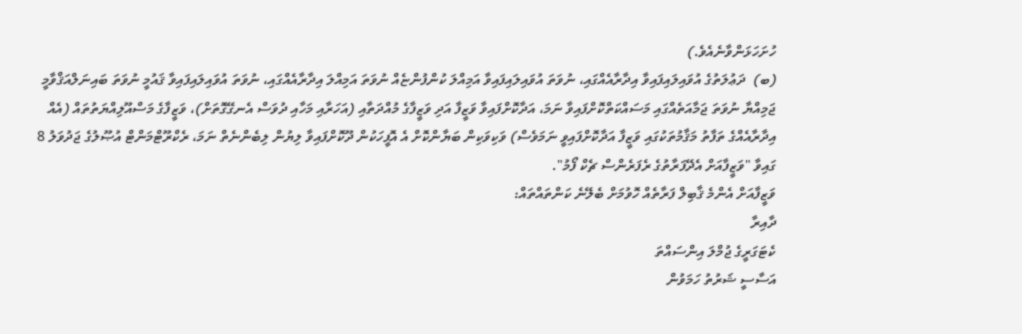ހުށަހަޅަންވާނެއެވެ.)
(ބ)  ދަޢުލަތުގެ އުވައިލައިފައިވާ އިދާރާއެއްގައި، ނުވަތަ އުވައިލައިފައިވާ އަމިއްލަ ކުންފުންޏެއް ނުވަތަ އަމިއްލަ އިދާރާއެއްގައި، ނުވަތަ އުވައިލައިފައިވާ ޤައުމީ ނުވަތަ ބައިނަލްއަޤްވާމީ ޖަމިއްޔާ ނުވަތަ ޖަމާއަތެއްގައި މަސައްކަތްކޮށްފައިވާ ނަމަ، އަދާކޮށްފައިވާ ވަޒީފާ އަދި ވަޒީފާގެ މުއްދަތާއި (އަހަރާއި މަހާއި ދުވަސް އެނގޭގޮތަށް)، ވަޒީފާގެ މަސްއޫލިއްޔަތުތައް (އެއް އިދާރާއެއްގެ ތަފާތު މަޤާމުތަކުގައި ވަޒީފާ އަދާކޮށްފައިވީ ނަމަވެސް) ވަކިވަކިން ބަޔާންކޮށް އެ އޮފީހަކުން ދޫކޮށްފައިވާ ލިޔުން ލިބެންނެތް ނަމަ، ރެކްރޫޓްމަންޓް އުޞޫލުގެ ޖަދުވަލު 8 ގައިވާ "ވަޒީފާއަށް އެދޭފަރާތުގެ ރެފަރެންސް ޗެކް ފޯމު".
ވަޒީފާއަށް އެންމެ ޤާބިލް ފަރާތެއް ހޮވުމަށް ބެލޭނެ ކަންތައްތައް:
ދާއިރާ
ކެޓަގަރީގެ ޖުމްލަ އިންސައްތަ
އަސާސީ ޝަރުތު ހަމަވުން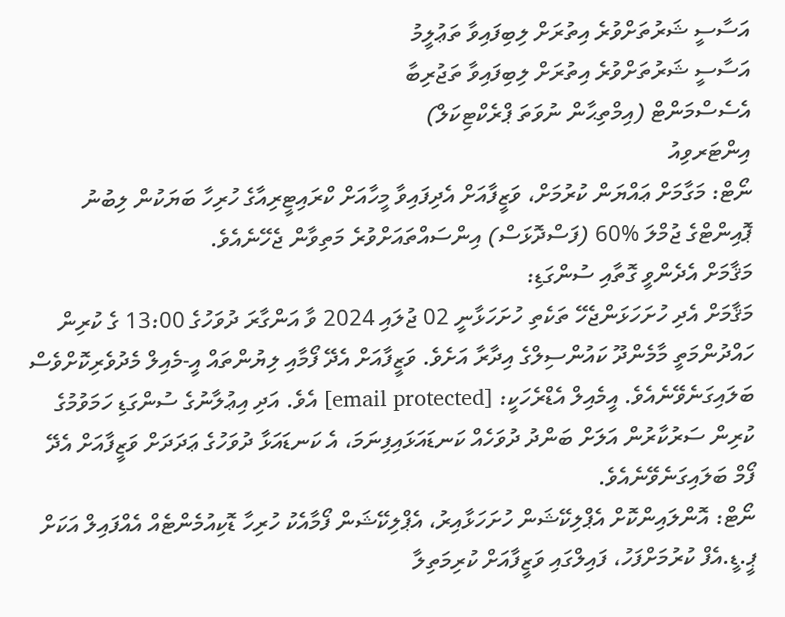އަސާސީ ޝަރުތަށްވުރެ އިތުރަށް ލިބިފައިވާ ތަޢުލީމު
އަސާސީ ޝަރުތަށްވުރެ އިތުރަށް ލިބިފައިވާ ތަޖުރިބާ
އެސެސްމަންޓް (އިމްތިޙާން ނުވަތަ ޕްރެކްޓިކަލް)
އިންޓަރވިއު
ނޯޓް: މަގާމަށް ޢައްޔަން ކުރުމަށް، ވަޒީފާއަށް އެދިފައިވާ މީހާއަށް ކްރައިޓީރިއާގެ ހުރިހާ ބަޔަކުން ލިބުނު ޕޮއިންޓްގެ ޖުމްލަ %60 (ފަސްދޮޅަސް) އިންސައްތައަށްވުރެ މަތިވާން ޖެހޭނެއެވެ.
މަޤާމަށް އެދެންވީ ގޮތާއި ސުންގަޑި:
މަޤާމަށް އެދި ހުށަހަޅަންޖެހޭ ތަކެތި ހުށަހަޅާނީ 02 ޖުލައި 2024 ވާ އަންގާރަ ދުވަހުގެ 13:00 ގެ ކުރިން ހައްދުންމަތީ މާމެންދޫ ކައުންސިލްގެ އިދާރާ އަށެވެ. ވަޒީފާއަށް އެދޭ ފޯމާއި ލިޔުންތައް އީ-މެއިލް މެދުވެރިކޮށްވެސް ބަލައިގަނެވޭނެއެވެ. އީމެއިލް އެޑްރެހަކީ: [email protected] އެވެ. އަދި އިޢުލާނުގެ ސުންގަޑި ހަމަވުމުގެ ކުރިން ސަރުކާރުން އަލަށް ބަންދު ދުވަހެއް ކަނޑައަޅައިފިނަމަ، އެ ކަނޑައަޅާ ދުވަހުގެ ޢަދަދަށް ވަޒީފާއަށް އެދޭ ފޯމް ބަލައިގަނެވޭނެއެވެ.
ނޯޓް: އޮންލައިންކޮށް އެޕްލިކޭޝަން ހުށަހަޅާއިރު، އެޕްލިކޭޝަން ފޯމާއެކު ހުރިހާ ޑޮކިއުމެންޓެއް އެއްފައިލް އަކަށް ޕީ.ޑީ.އެފް ކުރުމަށްފަހު، ފައިލްގައި ވަޒީފާއަށް ކުރިމަތިލާ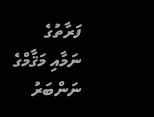ފަރާތުގެ ނަމާއި މަޤާމްގެ ނަންބަރު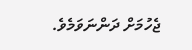ޖެހުމަށް ދަންނަވަމެވެ.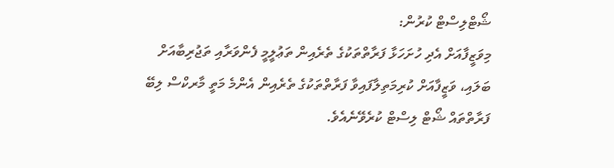ޝޯޓްލިސްޓް ކުރުން:
މިވަޒީފާއަށް އެދި ހުށަހަޅާ ފަރާތްތަކުގެ ތެރެއިން ތަޢުލީމީ ފެންވަރާއި ތަޖުރިބާއަށް ބަލައި، ވަޒީފާއަށް ކުރިމަތިލާފައިވާ ފަރާތްތަކުގެ ތެރެއިން އެންމެ މަތީ މާރކްސް ލިބޭ ފަރާތްތައް ޝޯޓް ލިސްޓް ކުރެވޭނެއެވެ.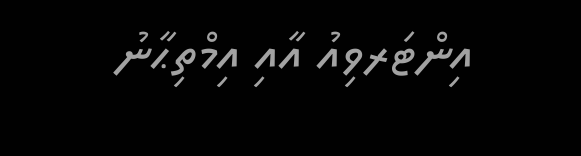އިންޓަރވިއު އާއި އިމްތިޙާނު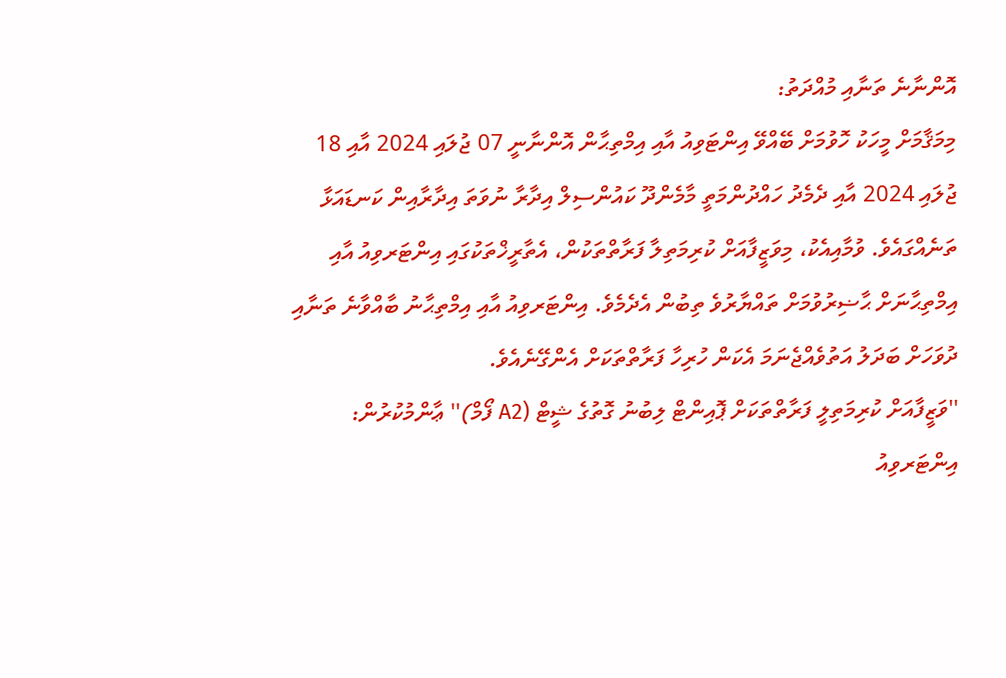އޮންނާނެ ތަނާއި މުއްދަތު:
މިމަޤާމަށް މީހަކު ހޮވުމަށް ބޭއްވޭ އިންޓަވިއު އާއި އިމްތިޙާން އޮންނާނީ 07 ޖުލައި 2024 އާއި 18  ޖުލައި 2024 އާއި ދެމެދު ހައްދުންމަތީ މާމެންދޫ ކައުންސިލް އިދާރާ ނުވަތަ އިދާރާއިން ކަނޑައަޅާ ތަނެއްގައެވެ. ވުމާއިއެކު، މިވަޒީފާއަށް ކުރިމަތިލާ ފަރާތްތަކުން، އެތާރީޚްތަކުގައި އިންޓަރވިއު އާއި އިމްތިޙާނަށް ޙާޟިރުވުމަށް ތައްޔާރުވެ ތިބުން އެދެމެވެ. އިންޓަރވިއު އާއި އިމްތިޙާނު ބާއްވާނެ ތަނާއި ދުވަހަށް ބަދަލު އަތުވެއްޖެނަމަ އެކަން ހުރިހާ ފަރާތްތަކަށް އެންގޭނެއެވެ.
''ވަޒީފާއަށް ކުރިމަތިލީ ފަރާތްތަކަށް ޕޮއިންޓް ލިބުނު ގޮތުގެ ޝީޓް (A2 ފޯމް)'' ޢާންމުކުރުން:
އިންޓަރވިއު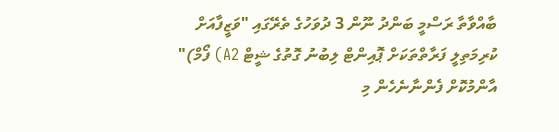ބާއްވާތާ ރަސްމީ ބަންދު ނޫން 3 ދުވަހުގެ ތެރޭގައި "ވަޒީފާއަށް ކުރިމަތިލީ ފަރާތްތަކަށް ޕޮއިންޓް ލިބުނު ގޮތުގެ ޝީޓް A2) ފޯމް)" އާންމުކޮށް ފެންނާނެހެން މި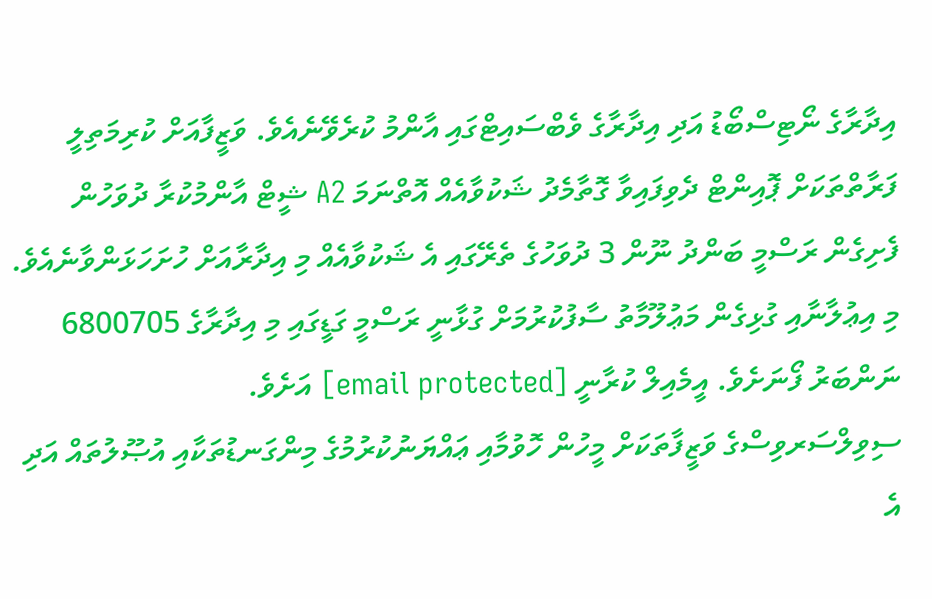އިދާރާގެ ނޯޓިސްބޯޑު އަދި އިދާރާގެ ވެބްސައިޓްގައި އާންމު ކުރެވޭނެއެވެ. ވަޒީފާއަށް ކުރިމަތިލީ ފަރާތްތަކަށް ޕޮއިންޓް ދެވިފައިވާ ގޮތާމެދު ޝަކުވާއެއް އޮތްނަމަ A2 ޝީޓް އާންމުކުރާ ދުވަހުން ފެށިގެން ރަސްމީ ބަންދު ނޫން 3 ދުވަހުގެ ތެރޭގައި އެ ޝަކުވާއެއް މި އިދާރާއަށް ހުށަހަޅަންވާނެއެވެ.
މި އިޢުލާނާއި ގުޅިގެން މަޢުލޫމާތު ސާފުކުރުމަށް ގުޅާނީ ރަސްމީ ގަޑީގައި މި އިދާރާގެ 6800705 ނަންބަރު ފޯނަށެވެ. އީމެއިލް ކުރާނީ [email protected] އަށެވެ.
ސިވިލްސަރވިސްގެ ވަޒީފާތަކަށް މީހުން ހޮވުމާއި ޢައްޔަނުކުރުމުގެ މިންގަނޑުތަކާއި އުޞޫލުތައް އަދި އެ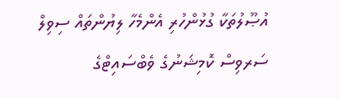އުޞޫލުތަކާ ގުޅުންހުރި އެންމެހާ ލިޔުންތައް ސިވިލް ސަރވިސް ކޮމިޝަނުގެ ވެބްސައިޓްގެ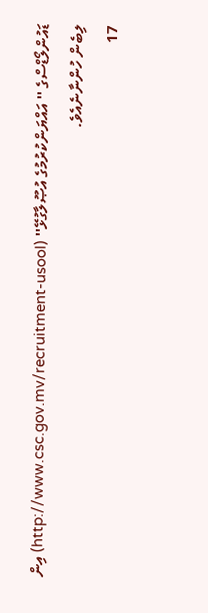ޑައުންލޯޑްސްގެ '' އައްޔަންކުރުމުގެ އުޞޫލާގުޅޭ'' (http://www.csc.gov.mv/recruitment-usool) އިން ލިބެން ހުންނާނެއެވެ.
17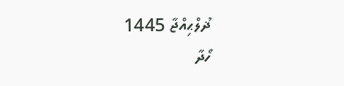ޛުލްޙިއްޖާ 1445
ހޯދާ